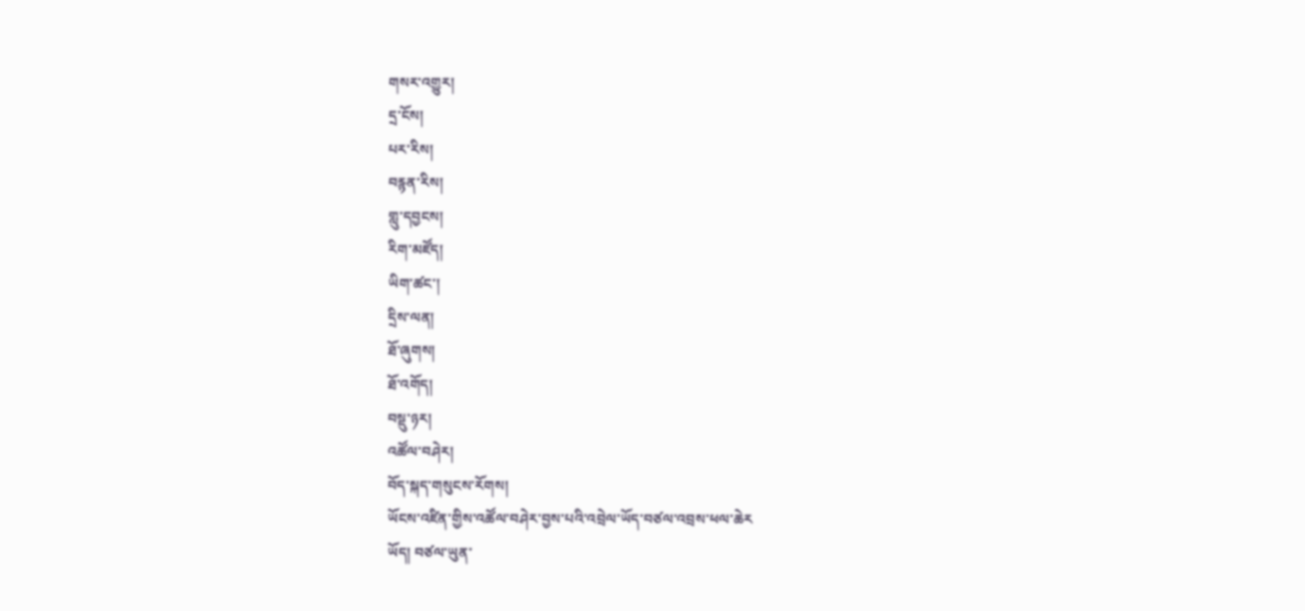གསར་འགྱུར།
དྲ་ངོས།
པར་རིས།
བརྙན་རིས།
གླུ་དབྱངས།
རིག་མཛོད།
ཡིག་ཚང་།
དྲིས་ལན།
ཐོ་ཞུགས།
ཐོ་འགོད།
བསྡུ་ཉར།
འཚོལ་བཤེར།
བོད་སྐད་གསུངས་རོགས།
ཡོངས་འཛིན་གྱིས་འཚོལ་བཤེར་བྱས་པའི་འབྲེལ་ཡོད་བཙལ་འབྲས་ཕལ་ཆེར
ཡོད། བཙལ་ཡུན་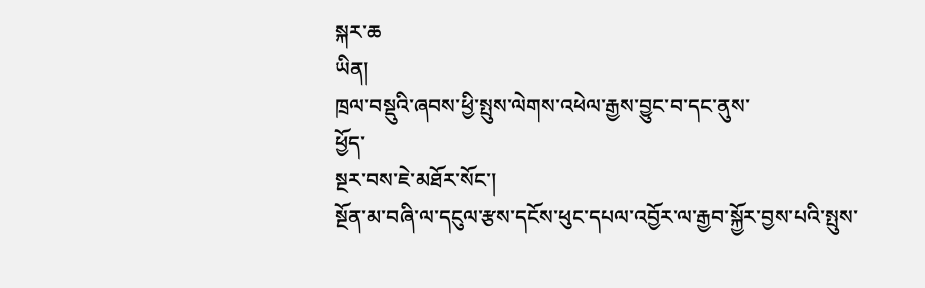སྐར་ཆ
ཡིན།
ཁྲལ་བསྡུའི་ཞབས་ཕྱི་སྤུས་ལེགས་འཕེལ་རྒྱས་བྱུང་བ་དང་ནུས་
ཕྱོད་
སྔར་བས་ཇེ་མཐོར་སོང་།
སྔོན་མ་བཞི་ལ་དངུལ་རྩས་དངོས་ཕུང་དཔལ་འབྱོར་ལ་རྒྱབ་སྐྱོར་བྱས་པའི་སྤུས་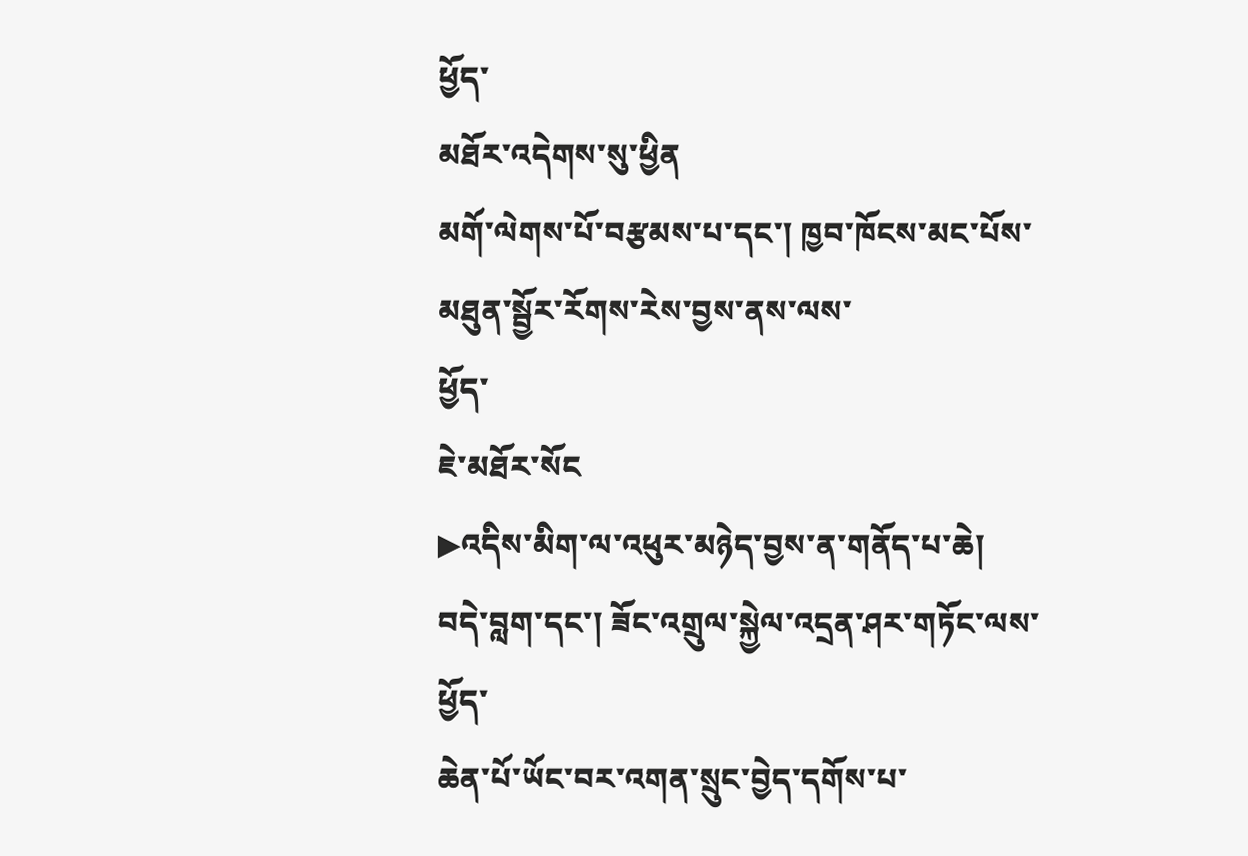ཕྱོད་
མཐོར་འདེགས་སུ་ཕྱིན
མགོ་ལེགས་པོ་བརྩམས་པ་དང་། ཁྱབ་ཁོངས་མང་པོས་མཐུན་སྦྱོར་རོགས་རེས་བྱས་ནས་ལས་
ཕྱོད་
ཇེ་མཐོར་སོང
▶འདིས་མིག་ལ་འཕུར་མཉེད་བྱས་ན་གནོད་པ་ཆེ།
བདེ་བླག་དང་། ཟོང་འགྲུལ་སྐྱེལ་འདྲན་ཤར་གཏོང་ལས་
ཕྱོད་
ཆེན་པོ་ཡོང་བར་འགན་སྲུང་བྱེད་དགོས་པ་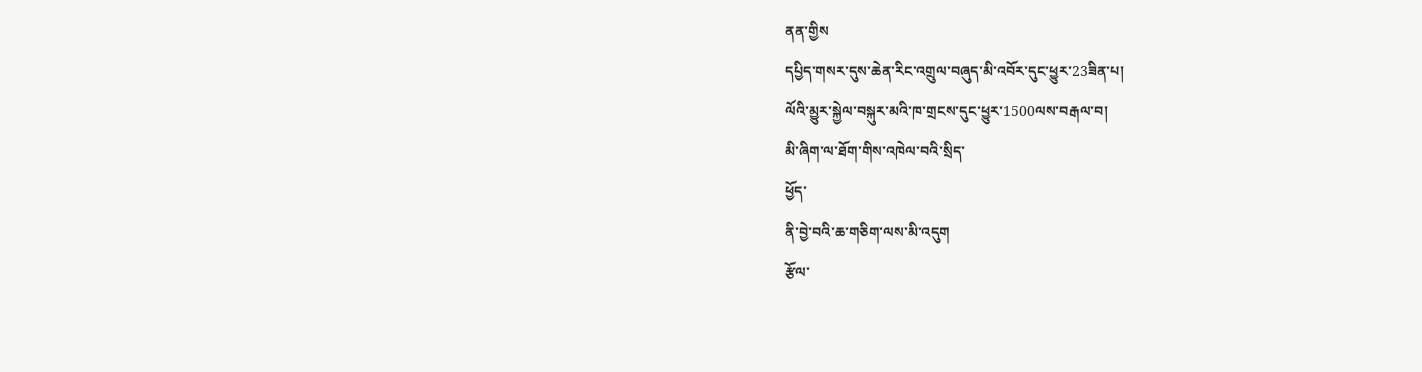ནན་གྱིས
དཔྱིད་གསར་དུས་ཆེན་རིང་འགྲུལ་བཞུད་མི་འབོར་དུང་ཕྱུར་23ཟིན་པ།
ལོའི་མྱུར་སྐྱེལ་བསྐུར་མའི་ཁ་གྲངས་དུང་ཕྱུར་1500ལས་བརྒལ་བ།
མི་ཞིག་ལ་ཐོག་གིས་འཁེལ་བའི་སྲིད་
ཕྱོད་
ནི་བྱེ་བའི་ཆ་གཅིག་ལས་མི་འདུག
རྩོལ་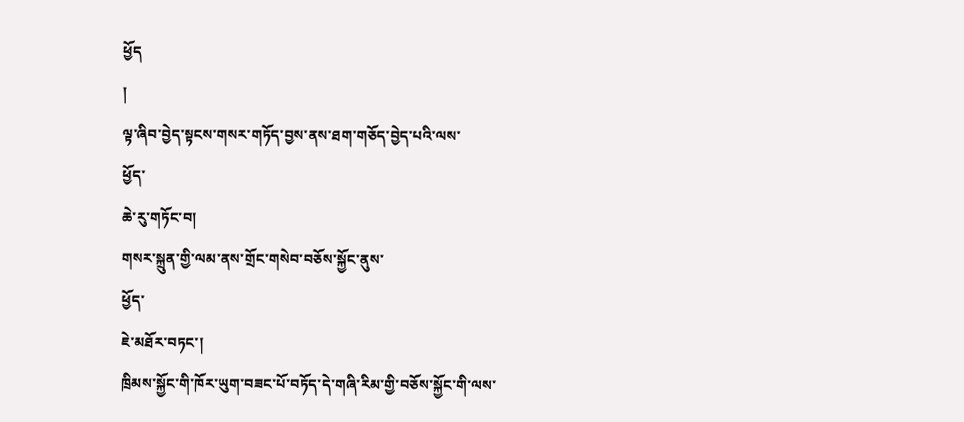ཕྱོད
།
ལྟ་ཞིབ་བྱེད་སྟངས་གསར་གཏོད་བྱས་ནས་ཐག་གཅོད་བྱེད་པའི་ལས་
ཕྱོད་
ཆེ་རུ་གཏོང་བ།
གསར་སྐྲུན་གྱི་ལམ་ནས་གྲོང་གསེབ་བཅོས་སྐྱོང་ནུས་
ཕྱོད་
ཇེ་མཐོར་བཏང་།
ཁྲིམས་སྐྱོང་གི་ཁོར་ཡུག་བཟང་པོ་བཏོད་དེ་གཞི་རིམ་གྱི་བཅོས་སྐྱོང་གི་ལས་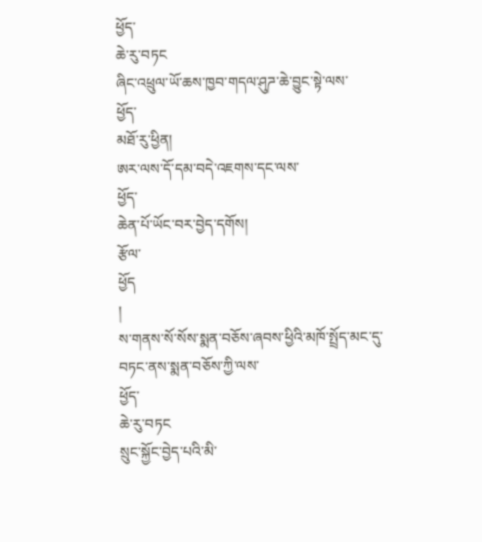ཕྱོད་
ཆེ་རུ་བཏང
ཞིང་འཕྲུལ་ཡོ་ཆས་ཁྱབ་གདལ་ཤུཌ་ཆེ་བྱུང་སྟེ་ལས་
ཕྱོད་
མཐོ་རུ་ཕྱིན།
ཨར་ལས་དོ་དམ་བདེ་འཇགས་དང་ལས་
ཕྱོད་
ཆེན་པོ་ཡོང་བར་བྱེད་དགོས།
རྩོལ་
ཕྱོད
།
ས་གནས་སོ་སོས་སྨན་བཅོས་ཞབས་ཕྱིའི་མཁོ་སྤྲོད་མང་དུ་བཏང་ནས་སྨན་བཅོས་ཀྱི་ལས་
ཕྱོད་
ཆེ་རུ་བཏང
སྲུང་སྐྱོང་བྱེད་པའི་མི་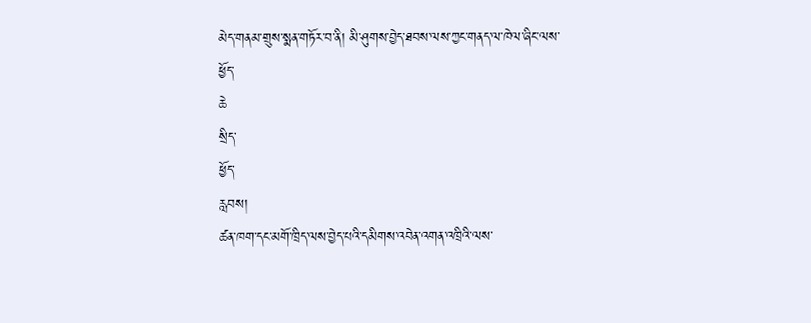མེད་གནམ་གྲུས་སྨན་གཏོར་བ་ནི། མི་ཤུགས་བྱེད་ཐབས་ལས་ཀྱང་གནད་ལ་ཁེལ་ཞིང་ལས་
ཕྱོད་
ཆེ
སྲིད་
ཕྱོད་
རླབས།
ཚན་ཁག་དང་མགོ་ཁྲིད་ལས་བྱེད་པའི་དམིགས་འབེན་འགན་འཁྲིའི་ལས་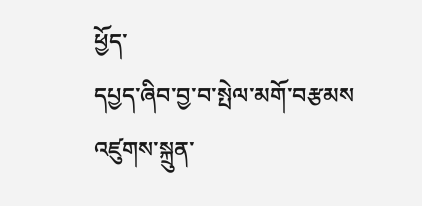ཕྱོད་
དཔྱད་ཞིབ་བྱ་བ་སྤེལ་མགོ་བརྩམས
འཛུགས་སྐྲུན་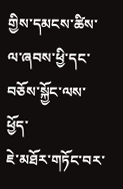གྱིས་དམངས་ཚིས་ལ་ཞབས་ཕྱི་དང་བཅོས་སྐྱོང་ལས་
ཕྱོད་
ཇེ་མཐོར་གཏོང་བར་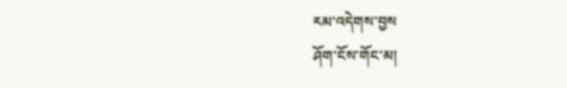རམ་འདེགས་བྱས
ཤོག་ངོས་གོང་མ།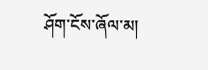ཤོག་ངོས་ཞོལ་མ།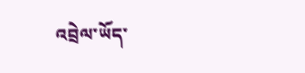འབྲེལ་ཡོད་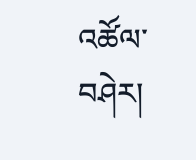འཚོལ་བཤེར།